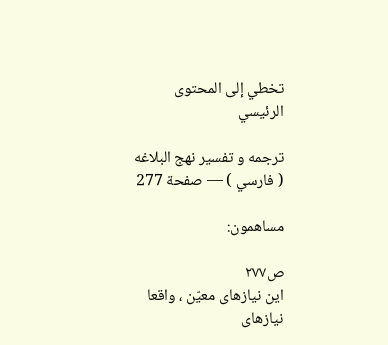تخطي إلى المحتوى الرئيسي

ترجمه و تفسير نهج البلاغه ( فارسي ) — صفحة 277

مساهمون:

ص٢٧٧
اين نيازهاى معيّن ، واقعا نيازهاى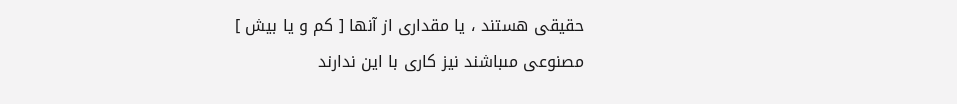حقيقى هستند ، يا مقدارى از آنها [ كم و يا بيش ] مصنوعى مىباشند نيز كارى با اين ندارند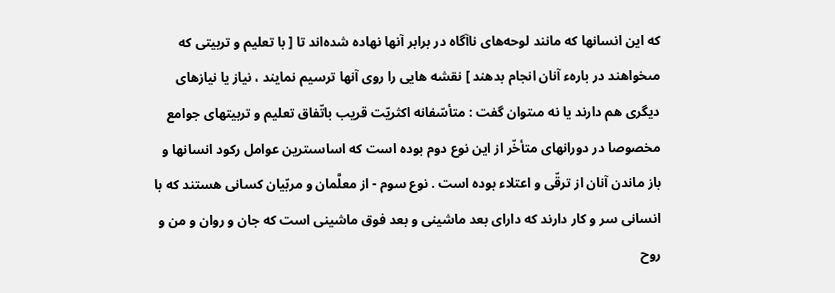كه اين انسانها كه مانند لوحه‌هاى ناآگاه در برابر آنها نهاده شده‌اند تا [ با تعليم و تربيتى كه مىخواهند در بارهء آنان انجام بدهند ] نقشه هايى را روى آنها ترسيم نمايند ، نياز يا نيازهاى ديگرى هم دارند يا نه مىتوان گفت : متأسّفانه اكثريّت قريب باتّفاق تعليم و تربيتهاى جوامع مخصوصا در دورانهاى متأخّر از اين نوع دوم بوده است كه اساسىترين عوامل ركود انسانها و باز ماندن آنان از ترقّى و اعتلاء بوده است . نوع سوم - از معلَّمان و مربّيان كسانى هستند كه با انسانى سر و كار دارند كه داراى بعد ماشينى و بعد فوق ماشينى است كه جان و روان و من و روح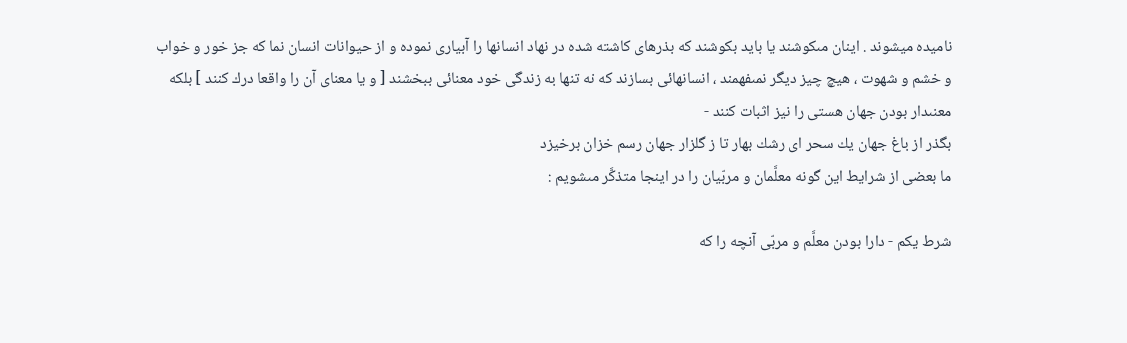ناميده ميشوند . اينان مىكوشند يا بايد بكوشند كه بذرهاى كاشته شده در نهاد انسانها را آبيارى نموده و از حيوانات انسان نما كه جز خور و خواب و خشم و شهوت ، هيچ چيز ديگر نمىفهمند ، انسانهائى بسازند كه نه تنها به زندگى خود معنائى ببخشند [ و يا معناى آن را واقعا درك كنند ] بلكه معنىدار بودن جهان هستى را نيز اثبات كنند -
بگذر از باغ جهان يك سحر اى رشك بهار تا ز گلزار جهان رسم خزان برخيزد
ما بعضى از شرايط اين گونه معلَّمان و مربّيان را در اينجا متذكَّر مىشويم :

شرط يكم - دارا بودن معلَّم و مربّى آنچه را كه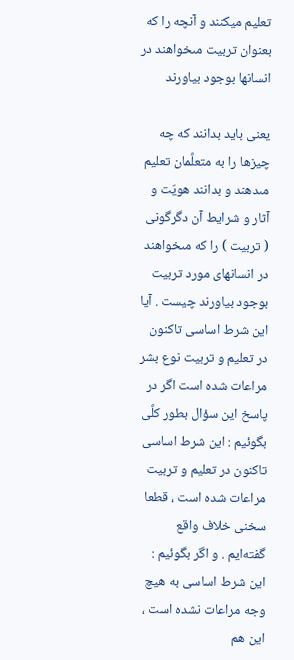تعليم ميكنند و آنچه را كه بعنوان تربيت مىخواهند در انسانها بوجود بياورند

يعنى بايد بدانند كه چه چيزها را به متعلَّمان تعليم مىدهند و بدانند هويّت و آثار و شرايط آن دگرگونى ( تربيت ) را كه مىخواهند در انسانهاى مورد تربيت بوجود بياورند چيست . آيا اين شرط اساسى تاكنون در تعليم و تربيت نوع بشر مراعات شده است اگر در پاسخ اين سؤال بطور كلَّى بگوئيم : اين شرط اساسى تاكنون در تعليم و تربيت مراعات شده است ، قطعا سخنى خلاف واقع گفته‌ايم . و اگر بگوئيم : اين شرط اساسى به هيچ وجه مراعات نشده است ، اين هم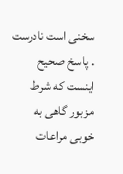سخنى است نادرست . پاسخ صحيح اينست كه شرط مزبور گاهى به خوبى مراعات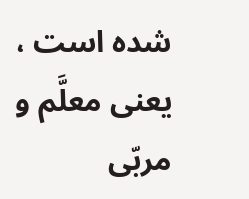شده است ، يعنى معلَّم و مربّى